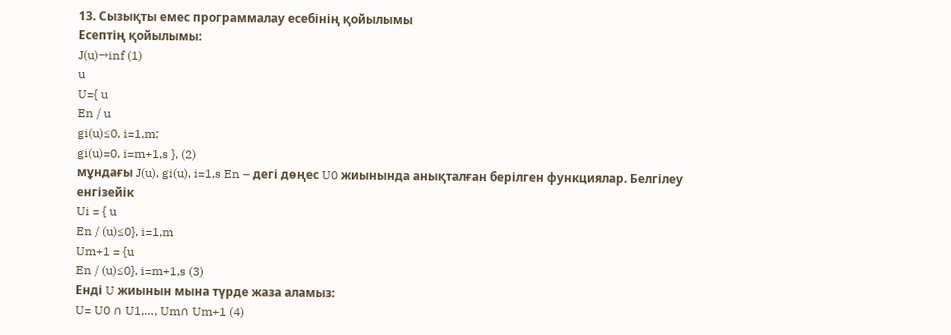13. Сызықты емес программалау есебінің қойылымы
Есептің қойылымы:
J(u)→inf (1)
u
U={ u
En / u
gi(u)≤0, i=1,m;
gi(u)=0, i=m+1,s }, (2)
мұндағы J(u), gi(u), i=1,s En – дегі дөңес U0 жиынында анықталған берілген функциялар. Белгілеу енгізейік
Ui = { u
En / (u)≤0}, i=1,m
Um+1 = {u
En / (u)≤0}, i=m+1,s (3)
Енді U жиынын мына түрде жаза аламыз:
U= U0 ∩ U1,…, Um∩ Um+1 (4)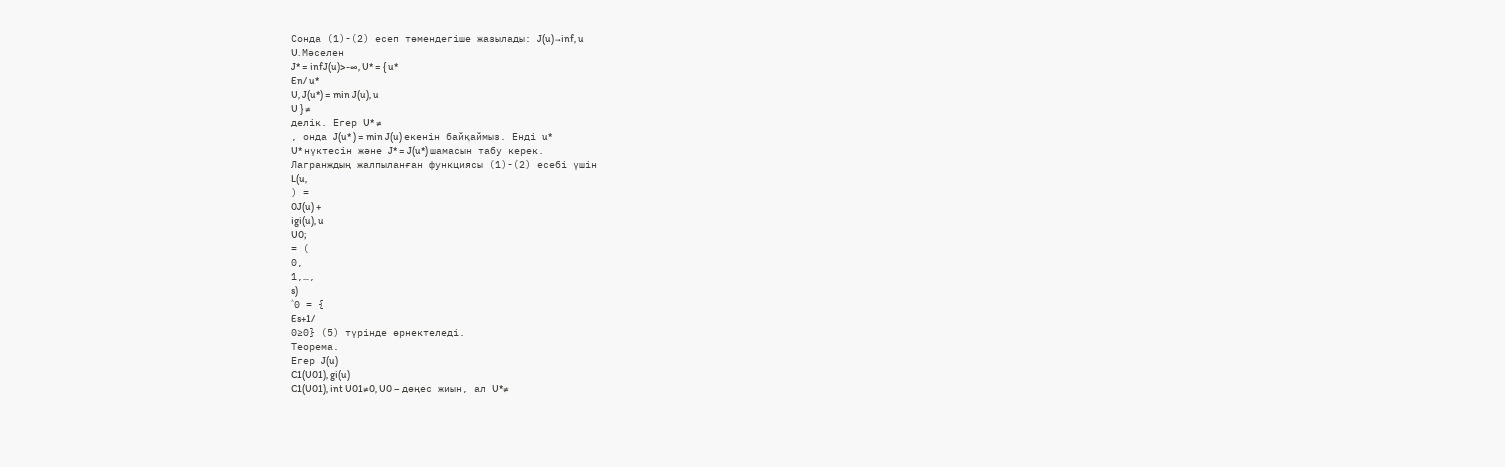Сонда (1)-(2) есеп төмендегіше жазылады: J(u)→inf, u
U. Мәселен
J* = infJ(u)>-∞, U* = { u*
En/ u*
U, J(u*) = min J(u), u
U } ≠
делік. Егер U* ≠
, онда J(u* ) = min J(u) екенін байқаймыз. Енді u*
U* нүктесін және J* = J(u*) шамасын табу керек.
Лагранждың жалпыланған функциясы (1)-(2) есебі үшін
L(u,
) =
0J(u) +
igi(u), u
U0;
= (
0,
1,…,
s)
˄0 = {
Es+1/
0≥0} (5) түрінде өрнектеледі.
Теорема.
Егер J(u)
C1(U01), gi(u)
C1(U01), int U01≠0, U0 – дөңес жиын, ал U*≠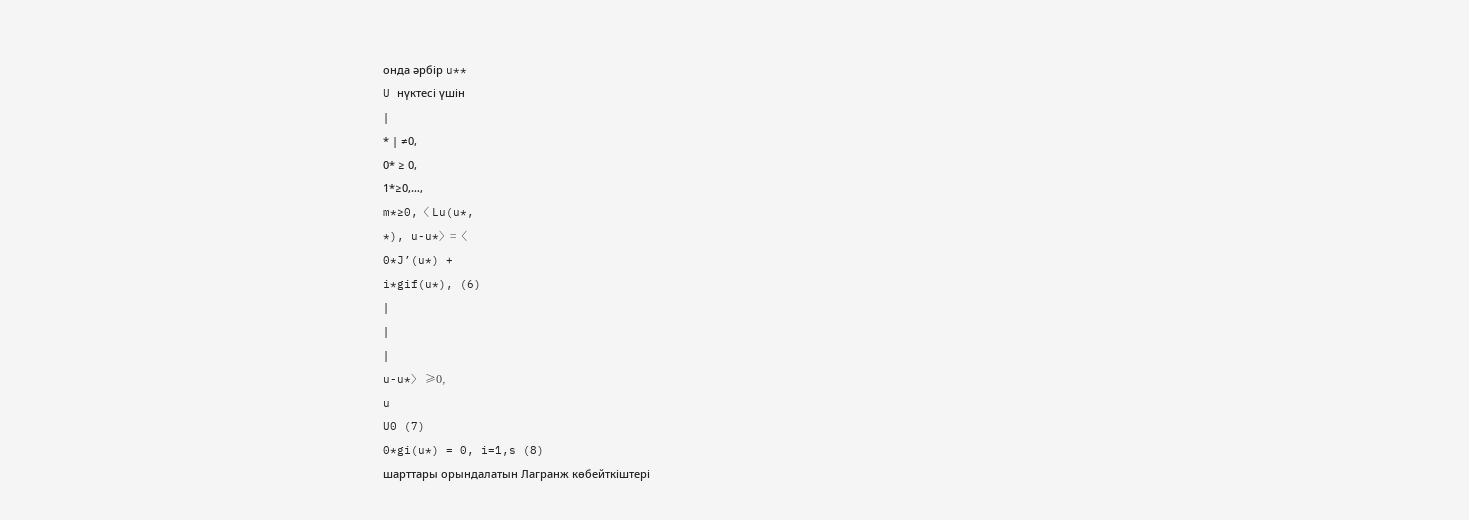онда әрбір u**
U нүктесі үшін
|
* | ≠0,
0* ≥ 0,
1*≥0,…,
m*≥0,〈 Lu(u*,
*), u-u*〉=〈
0*J’(u*) +
i*gif(u*), (6)
|
|
|
u-u*〉 ≥0,
u
U0 (7)
0*gi(u*) = 0, i=1,s (8)
шарттары орындалатын Лагранж көбейткіштері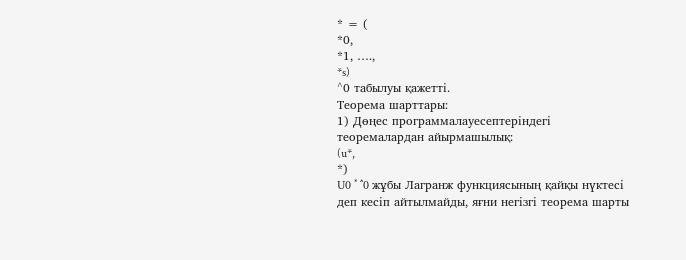* = (
*0,
*1, ….,
*s)
˄0 табылуы қажетті.
Теорема шарттары:
1) Дөңес программалауесептеріндегі теоремалардан айырмашылық:
(u*,
*)
U0 ˟ ˄0 жұбы Лагранж функциясының қайқы нүктесі деп кесіп айтылмайды, яғни негізгі теорема шарты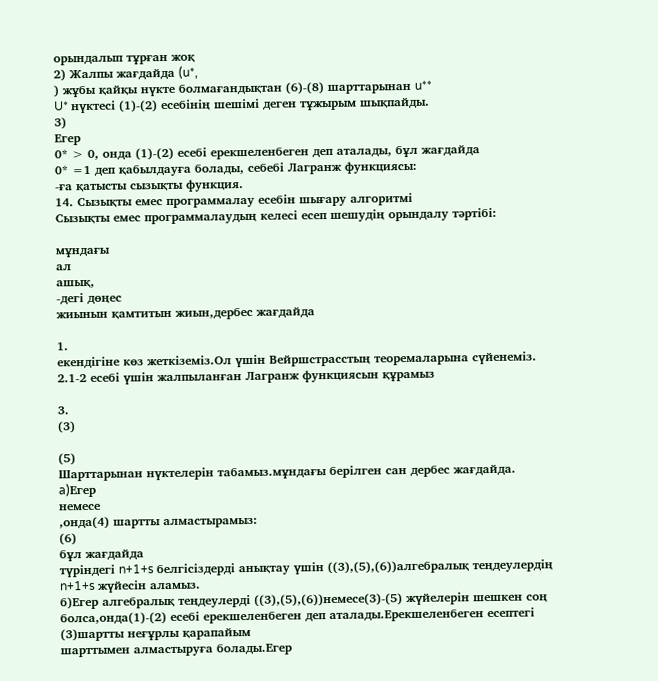орындалып тұрған жоқ
2) Жалпы жағдайда (u*,
) жұбы қайқы нүкте болмағандықтан (6)-(8) шарттарынан u**
U* нүктесі (1)-(2) есебінің шешімі деген тұжырым шықпайды.
3)
Егер
0* > 0, онда (1)-(2) есебі ерекшеленбеген деп аталады, бұл жағдайда
0* =1 деп қабылдауға болады, себебі Лагранж функциясы:
-ға қатысты сызықты функция.
14. Сызықты емес программалау есебін шығару алгоритмі
Сызықты емес программалаудың келесі есеп шешудің орындалу тәртібі:

мұндағы
ал
ашық,
-дегі дөңес
жиынын қамтитын жиын,дербес жағдайда

1.
екендігіне көз жеткіземіз.Ол үшін Вейршстрасстың теоремаларына сүйенеміз.
2.1-2 есебі үшін жалпыланған Лагранж функциясын құрамыз

3.
(3)

(5)
Шарттарынан нүктелерін табамыз.мұндағы берілген сан дербес жағдайда.
a)Егер
немесе
,онда(4) шартты алмастырамыз:
(6)
бұл жағдайда
түріндегі n+1+s белгісіздерді анықтау үшін ((3),(5),(6))алгебралық теңдеулердің n+1+s жүйесін аламыз.
б)Егер алгебралық теңдеулерді ((3),(5),(6))немесе(3)-(5) жүйелерін шешкен соң
болса,онда(1)-(2) есебі ерекшеленбеген деп аталады.Ерекшеленбеген есептегі (3)шартты неғұрлы қарапайым
шарттымен алмастыруға болады.Егер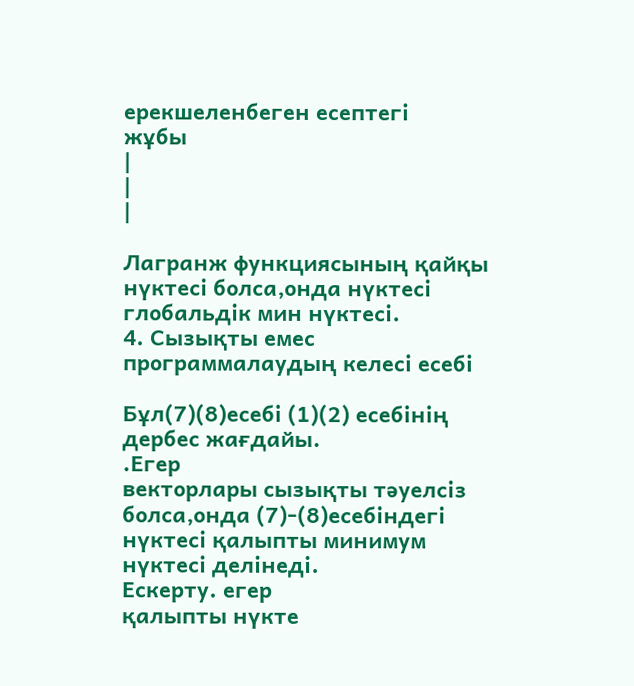ерекшеленбеген есептегі
жұбы
|
|
|

Лагранж функциясының қайқы нүктесі болса,онда нүктесі глобальдік мин нүктесі.
4. Сызықты емес программалаудың келесі есебі

Бұл(7)(8)есебі (1)(2) есебінің дербес жағдайы.
.Егер
векторлары сызықты тәуелсіз болса,онда (7)-(8)есебіндегі
нүктесі қалыпты минимум нүктесі делінеді.
Ескерту. егер
қалыпты нүкте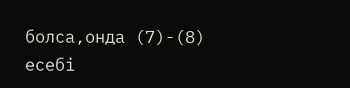болса,онда (7)-(8) есебі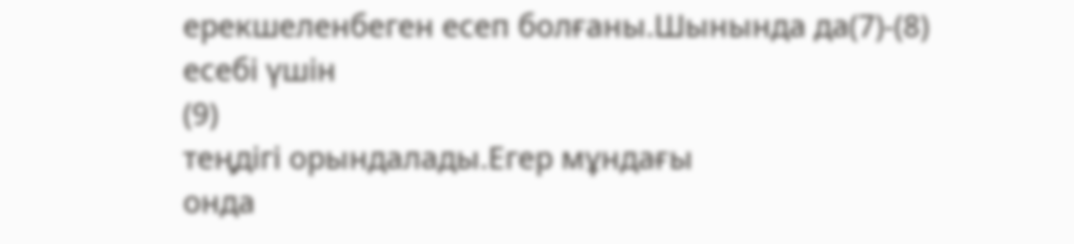ерекшеленбеген есеп болғаны.Шынында да(7)-(8) есебі үшін
(9)
теңдігі орындалады.Егер мұндағы
онда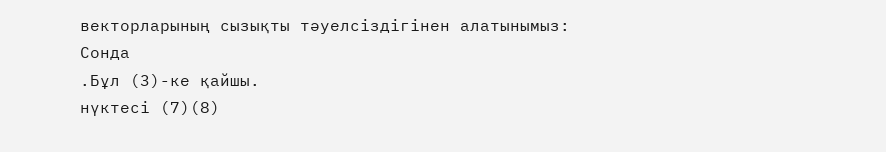векторларының сызықты тәуелсіздігінен алатынымыз:
Сонда
.Бұл (3)-ке қайшы.
нүктесі (7)(8)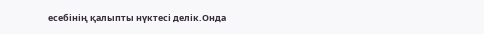есебінің қалыпты нүктесі делік.Онда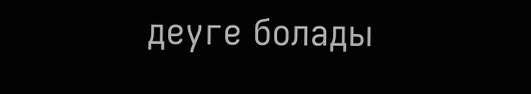деуге болады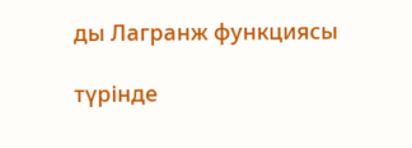ды Лагранж функциясы

түрінде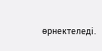өрнектеледі.